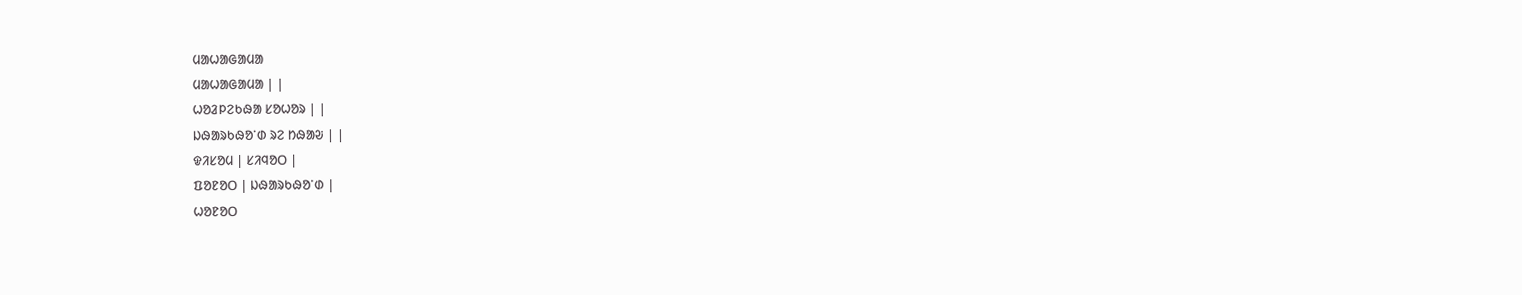ᱢᱟᱦᱟᱜᱟᱢᱟ
ᱢᱟᱦᱟᱜᱟᱢᱟ | |
ᱦᱚᱲᱞᱮᱠᱷᱟ ᱥᱚᱦᱚᱨ | |
ᱡᱷᱟᱨᱠᱷᱚᱸᱰ ᱨᱮ ᱴᱷᱟᱶ | |
ᱫᱤᱥᱚᱢ | ᱥᱤᱧᱚᱛ |
ᱯᱚᱱᱚᱛ | ᱡᱷᱟᱨᱠᱷᱚᱸᱰ |
ᱦᱚᱱᱚᱛ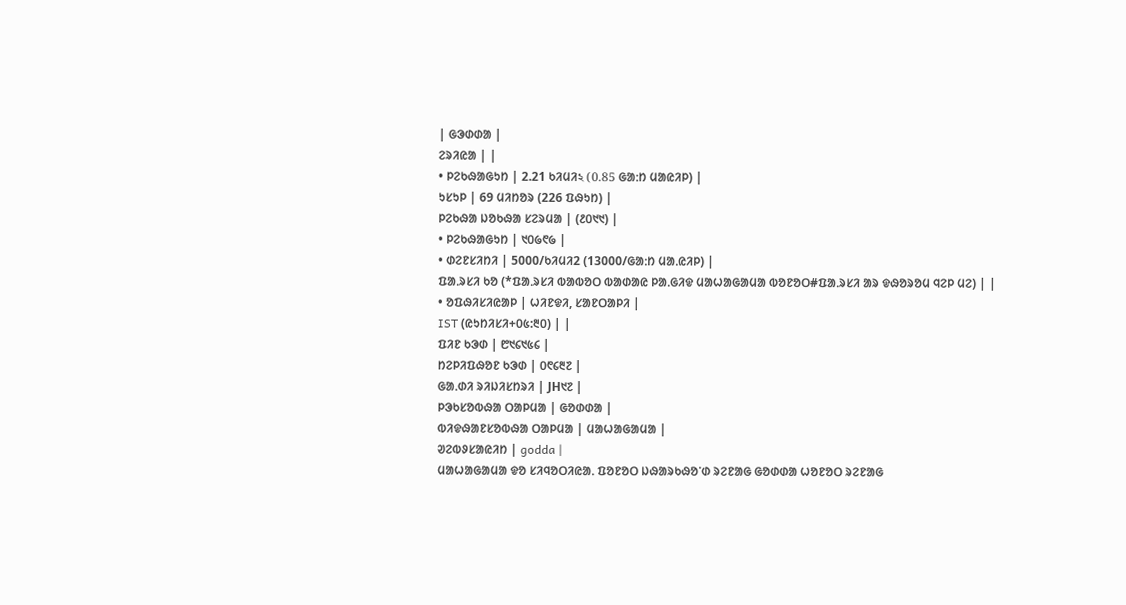| ᱜᱳᱰᱰᱟ |
ᱮᱨᱤᱭᱟ | |
• ᱞᱮᱠᱷᱟᱜᱩᱴ | 2.21 ᱠᱤᱢᱤ২ (0.85 ᱜᱟᱺᱴ ᱢᱟᱭᱤᱞ) |
ᱩᱥᱩᱞ | 69 ᱢᱤᱴᱚᱨ (226 ᱯᱷᱩᱴ) |
ᱞᱮᱠᱷᱟ ᱡᱚᱠᱷᱟ ᱥᱮᱨᱢᱟ | (᱒᱐᱑᱑) |
• ᱞᱮᱠᱷᱟᱜᱩᱴ | ᱑᱐᱙᱖᱙ |
• ᱰᱮᱱᱥᱤᱴᱤ | 5000/ᱠᱤᱢᱤ2 (13000/ᱜᱟᱺᱴ ᱢᱟᱹᱭᱤᱞ) |
ᱯᱟᱹᱨᱥᱤ ᱠᱚ (*ᱯᱟᱹᱨᱥᱤ ᱵᱟᱵᱚᱛ ᱵᱟᱰᱟᱭ ᱞᱟᱹᱜᱤᱫ ᱢᱟᱦᱟᱜᱟᱢᱟ ᱵᱚᱱᱚᱛ#ᱯᱟᱹᱨᱥᱤ ᱟᱨ ᱫᱷᱚᱨᱚᱢ ᱧᱮᱞ ᱢᱮ) | |
• ᱚᱯᱷᱤᱥᱤᱭᱟᱞ | ᱦᱤᱱᱫᱤ, ᱥᱟᱱᱛᱟᱞᱤ |
IST (ᱭᱩᱴᱤᱥᱤ+᱐᱕:᱓᱐) | |
ᱯᱤᱱ ᱠᱳᱰ | ᱘᱑᱔᱑᱕᱔ |
ᱴᱮᱞᱤᱯᱷᱚᱱ ᱠᱳᱰ | ᱐᱖᱔᱓᱗ |
ᱜᱟᱹᱰᱤ ᱨᱤᱡᱤᱥᱴᱨᱤ | JH᱑᱗ |
ᱞᱳᱠᱥᱚᱵᱷᱟ ᱛᱟᱞᱢᱟ | ᱜᱚᱰᱰᱟ |
ᱵᱤᱫᱷᱟᱱᱥᱚᱵᱷᱟ ᱛᱟᱞᱢᱟ | ᱢᱟᱦᱟᱜᱟᱢᱟ |
ᱣᱮᱵᱽᱥᱟᱭᱤᱴ | godda |
ᱢᱟᱦᱟᱜᱟᱢᱟ ᱫᱚ ᱥᱤᱧᱚᱛᱤᱭᱟᱹ ᱯᱚᱱᱚᱛ ᱡᱷᱟᱨᱠᱷᱚᱸᱰ ᱨᱮᱱᱟᱜ ᱜᱚᱰᱰᱟ ᱦᱚᱱᱚᱛ ᱨᱮᱱᱟᱜ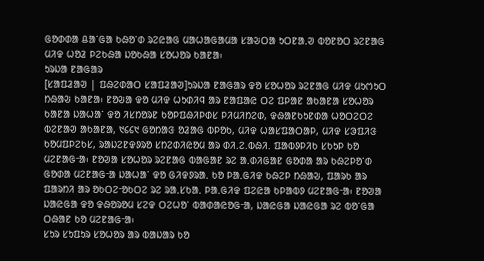ᱜᱚᱰᱰᱟ ᱪᱟᱸᱜᱟ ᱠᱷᱚᱸᱰ ᱨᱮᱭᱟᱜ ᱢᱟᱦᱟᱜᱟᱢᱟ ᱥᱟᱶᱛᱟ ᱩᱛᱱᱟᱹᱣ ᱵᱚᱱᱚᱛ ᱨᱮᱱᱟᱜ ᱢᱤᱫ ᱦᱚᱲ ᱞᱮᱠᱷᱟ ᱡᱚᱠᱷᱟ ᱥᱚᱦᱚᱨ ᱠᱟᱱᱟ᱾
ᱩᱨᱡᱟ ᱱᱟᱜᱟᱨ
[ᱥᱟᱯᱲᱟᱣ | ᱯᱷᱮᱰᱟᱛ ᱥᱟᱯᱲᱟᱣ]ᱩᱨᱡᱟ ᱱᱟᱜᱟᱨ ᱫᱚ ᱥᱚᱦᱚᱨ ᱨᱮᱱᱟᱜ ᱢᱤᱫ ᱢᱩᱬᱩᱛ ᱴᱷᱟᱶ ᱠᱟᱱᱟ᱾ ᱱᱚᱶᱟ ᱫᱚ ᱢᱤᱫ ᱦᱩᱰᱤᱧ ᱟᱨ ᱱᱟᱯᱟᱭ ᱛᱮ ᱯᱞᱟᱱ ᱟᱠᱟᱱᱟ ᱥᱚᱦᱚᱨ ᱠᱟᱱᱟ ᱡᱟᱦᱟᱸ ᱫᱚ ᱤᱥᱴᱚᱨᱱ ᱠᱚᱞᱯᱷᱤᱞᱰᱥ ᱞᱤᱢᱤᱴᱮᱰ, ᱫᱷᱟᱱᱠᱩᱱᱰᱟ ᱦᱚᱛᱮᱛᱮ ᱵᱮᱱᱟᱣ ᱟᱠᱟᱱᱟ, ᱑᱔᱔᱑ ᱜᱚᱴᱟᱝ ᱚᱲᱟᱜ ᱵᱞᱚᱠ, ᱢᱤᱫ ᱦᱟᱥᱯᱟᱛᱟᱞ, ᱢᱤᱫ ᱥᱳᱯᱤᱝ ᱠᱚᱢᱯᱞᱮᱠᱥ, ᱨᱟᱡᱮᱱᱫᱽᱨᱚ ᱥᱴᱮᱰᱤᱭᱚᱢ ᱟᱨ ᱰᱤ.ᱮ.ᱵᱷᱤ. ᱯᱟᱵᱽᱞᱤᱠ ᱥᱠᱩᱞ ᱠᱚ ᱢᱮᱱᱟᱜᱼᱟ᱾ ᱱᱚᱣᱟ ᱥᱚᱦᱚᱨ ᱨᱮᱱᱟᱜ ᱵᱟᱜᱟᱱ ᱨᱮ ᱟᱹᱰᱤᱜᱟᱱ ᱜᱚᱰᱟ ᱟᱨ ᱠᱷᱮᱞᱚᱸᱰ ᱜᱚᱰᱟ ᱢᱮᱱᱟᱜᱼᱟ ᱡᱟᱦᱟᱸ ᱫᱚ ᱜᱤᱫᱽᱨᱟᱹ ᱠᱚ ᱞᱟᱹᱜᱤᱫ ᱠᱷᱮᱞ ᱴᱷᱟᱶ, ᱯᱟᱨᱠ ᱟᱨ ᱯᱟᱨᱴᱤ ᱟᱨ ᱚᱠᱛᱮᱼᱚᱠᱛᱮ ᱨᱮ ᱨᱟᱹᱥᱠᱟᱹ ᱞᱟᱹᱜᱤᱫ ᱯᱮᱭᱟ ᱠᱞᱟᱵᱽ ᱢᱮᱱᱟᱜᱼᱟ᱾ ᱱᱚᱣᱟ ᱡᱟᱭᱜᱟ ᱫᱚ ᱫᱷᱚᱨᱚᱢ ᱥᱮᱫ ᱛᱮᱦᱚᱸ ᱵᱟᱰᱟᱭᱚᱜᱼᱟ, ᱡᱟᱭᱜᱟ ᱡᱟᱭᱜᱟ ᱨᱮ ᱵᱚᱸᱜᱟ ᱛᱷᱟᱱ ᱠᱚ ᱢᱮᱱᱟᱜᱼᱟ᱾
ᱥᱩᱨ ᱥᱩᱯᱩᱨ ᱥᱚᱦᱚᱨ ᱟᱨ ᱵᱟᱡᱟᱨ ᱠᱚ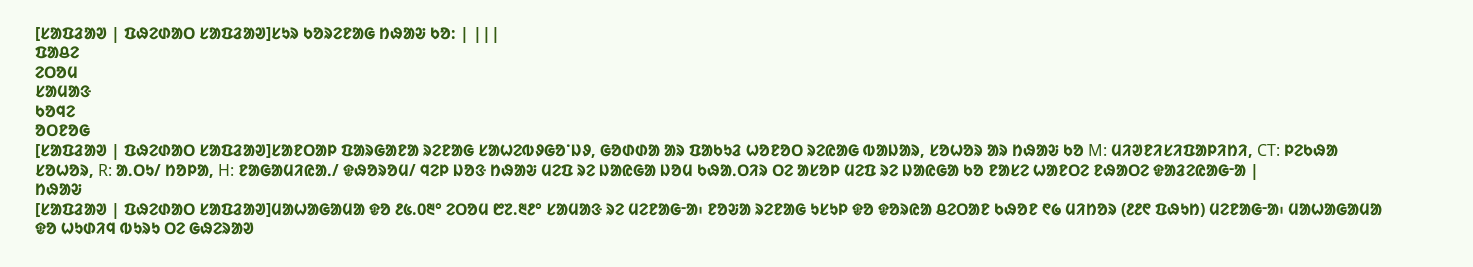[ᱥᱟᱯᱲᱟᱣ | ᱯᱷᱮᱰᱟᱛ ᱥᱟᱯᱲᱟᱣ]ᱥᱩᱨ ᱠᱚᱨᱮᱱᱟᱜ ᱴᱷᱟᱶ ᱠᱚ: | |||
ᱯᱟᱪᱮ
ᱮᱛᱚᱢ
ᱥᱟᱢᱟᱝ
ᱠᱚᱧᱮ
ᱚᱛᱱᱚᱜ
[ᱥᱟᱯᱲᱟᱣ | ᱯᱷᱮᱰᱟᱛ ᱥᱟᱯᱲᱟᱣ]ᱥᱟᱱᱛᱟᱞ ᱯᱟᱨᱜᱟᱱᱟ ᱨᱮᱱᱟᱜ ᱥᱟᱦᱮᱵᱽᱜᱚᱸᱡᱽ, ᱜᱚᱰᱰᱟ ᱟᱨ ᱯᱟᱠᱩᱲ ᱦᱚᱱᱚᱛ ᱨᱮᱭᱟᱜ ᱵᱟᱡᱟᱨ, ᱥᱚᱦᱚᱨ ᱟᱨ ᱴᱷᱟᱶ ᱠᱚ M: ᱢᱤᱣᱱᱤᱥᱤᱯᱟᱞᱤᱴᱤ, CT: ᱞᱮᱠᱷᱟ ᱥᱚᱦᱚᱨ, R: ᱟᱹᱛᱩ/ ᱴᱚᱞᱟ, H: ᱱᱟᱜᱟᱢᱤᱭᱟᱹ/ ᱫᱷᱚᱨᱚᱢ/ ᱧᱮᱞ ᱡᱚᱝ ᱴᱷᱟᱶ ᱢᱮᱯ ᱨᱮ ᱡᱟᱭᱜᱟ ᱡᱚᱢ ᱠᱷᱟᱹᱛᱤᱨ ᱛᱮ ᱟᱥᱚᱞ ᱢᱮᱯ ᱨᱮ ᱡᱟᱭᱜᱟ ᱠᱚ ᱱᱟᱥᱮ ᱦᱟᱱᱛᱮ ᱱᱷᱟᱛᱮ ᱫᱟᱲᱮᱭᱟᱜᱼᱟ |
ᱴᱷᱟᱶ
[ᱥᱟᱯᱲᱟᱣ | ᱯᱷᱮᱰᱟᱛ ᱥᱟᱯᱲᱟᱣ]ᱢᱟᱦᱟᱜᱟᱢᱟ ᱫᱚ ᱒᱕.᱐᱓° ᱮᱛᱚᱢ ᱘᱗.᱓᱒° ᱥᱟᱢᱟᱝ ᱨᱮ ᱢᱮᱱᱟᱜᱼᱟ᱾ ᱱᱚᱶᱟ ᱨᱮᱱᱟᱜ ᱩᱥᱩᱞ ᱫᱚ ᱫᱚᱨᱭᱟ ᱪᱮᱛᱟᱱ ᱠᱷᱚᱱ ᱖᱙ ᱢᱤᱴᱚᱨ (᱒᱒᱖ ᱯᱷᱩᱴ) ᱢᱮᱱᱟᱜᱼᱟ᱾ ᱢᱟᱦᱟᱜᱟᱢᱟ ᱫᱚ ᱦᱩᱰᱤᱧ ᱵᱩᱨᱩ ᱛᱮ ᱜᱷᱮᱨᱟᱣ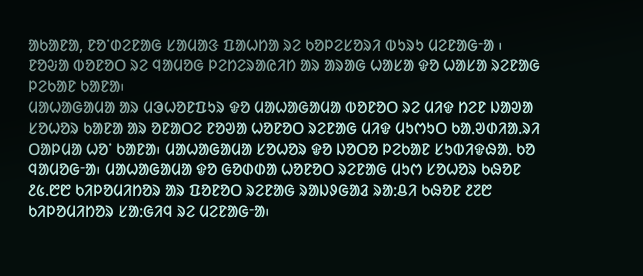ᱟᱠᱟᱱᱟ, ᱱᱚᱸᱰᱮᱱᱟᱜ ᱥᱟᱢᱟᱝ ᱯᱟᱦᱴᱟ ᱨᱮ ᱠᱚᱞᱮᱥᱚᱨᱤ ᱵᱩᱨᱩ ᱢᱮᱱᱟᱜᱼᱟ ᱾ ᱱᱚᱶᱟ ᱵᱚᱱᱚᱛ ᱨᱮ ᱧᱟᱢᱚᱜ ᱞᱮᱴᱮᱨᱟᱭᱤᱴ ᱟᱨ ᱟᱨᱟᱜ ᱦᱟᱥᱟ ᱫᱚ ᱦᱟᱥᱟ ᱨᱮᱱᱟᱜ ᱞᱮᱠᱟᱱ ᱠᱟᱱᱟ᱾
ᱢᱟᱦᱟᱜᱟᱢᱟ ᱟᱨ ᱢᱳᱦᱚᱱᱯᱩᱨ ᱫᱚ ᱢᱟᱦᱟᱜᱟᱢᱟ ᱵᱚᱱᱚᱛ ᱨᱮ ᱢᱤᱫ ᱴᱮᱱ ᱡᱟᱣᱟ ᱥᱚᱦᱚᱨ ᱠᱟᱱᱟ ᱟᱨ ᱚᱱᱟᱛᱮ ᱱᱚᱣᱟ ᱦᱚᱱᱚᱛ ᱨᱮᱱᱟᱜ ᱢᱤᱫ ᱢᱩᱬᱩᱛ ᱠᱟᱹᱣᱰᱤᱟᱹᱨᱤ ᱛᱟᱞᱢᱟ ᱦᱚᱸ ᱠᱟᱱᱟ᱾ ᱢᱟᱦᱟᱜᱟᱢᱟ ᱥᱚᱦᱚᱨ ᱫᱚ ᱡᱚᱛᱚ ᱞᱮᱠᱟᱱ ᱥᱩᱵᱤᱫᱷᱟᱹ ᱠᱚ ᱧᱟᱢᱚᱜᱼᱟ᱾ ᱢᱟᱦᱟᱜᱟᱢᱟ ᱫᱚ ᱜᱚᱰᱰᱟ ᱦᱚᱱᱚᱛ ᱨᱮᱱᱟᱜ ᱢᱩᱬ ᱥᱚᱦᱚᱨ ᱠᱷᱚᱱ ᱒᱕.᱘᱘ ᱠᱤᱞᱚᱢᱤᱴᱚᱨ ᱟᱨ ᱯᱚᱱᱚᱛ ᱨᱮᱱᱟᱜ ᱨᱟᱡᱽᱜᱟᱲ ᱨᱟᱺᱪᱤ ᱠᱷᱚᱱ ᱒᱗᱘ ᱠᱤᱞᱚᱢᱤᱴᱚᱨ ᱥᱟᱺᱜᱤᱧ ᱨᱮ ᱢᱮᱱᱟᱜᱼᱟ᱾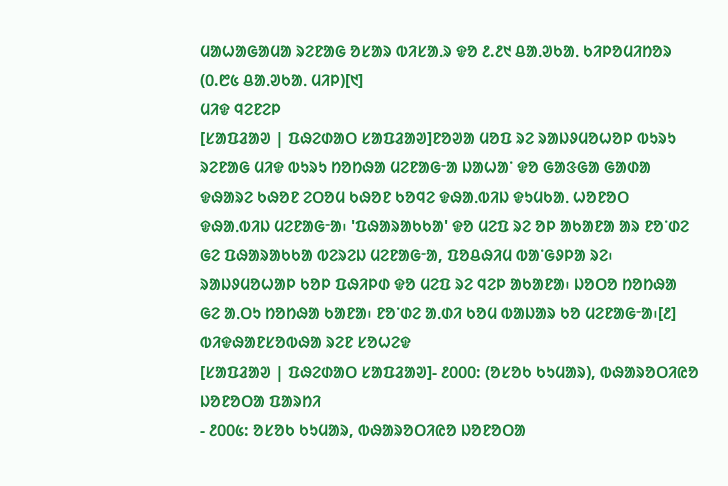ᱢᱟᱦᱟᱜᱟᱢᱟ ᱨᱮᱱᱟᱜ ᱚᱥᱟᱨ ᱵᱤᱥᱟᱹᱨ ᱫᱚ ᱒.᱒᱑ ᱪᱟᱹᱣᱠᱟᱹ ᱠᱤᱞᱚᱢᱤᱴᱚᱨ (᱐.᱘᱕ ᱪᱟᱹᱣᱠᱟᱹ ᱢᱤᱞ)[᱑]
ᱢᱤᱫ ᱧᱮᱱᱮᱞ
[ᱥᱟᱯᱲᱟᱣ | ᱯᱷᱮᱰᱟᱛ ᱥᱟᱯᱲᱟᱣ]ᱱᱚᱣᱟ ᱢᱚᱯ ᱨᱮ ᱨᱟᱡᱽᱢᱚᱦᱚᱞ ᱵᱩᱨᱩ ᱨᱮᱱᱟᱜ ᱢᱤᱫ ᱵᱩᱨᱩ ᱴᱚᱴᱷᱟ ᱢᱮᱱᱟᱜᱼᱟ ᱡᱟᱦᱟᱸ ᱫᱚ ᱜᱟᱝᱜᱟ ᱜᱟᱰᱟ ᱫᱷᱟᱨᱮ ᱠᱷᱚᱱ ᱮᱛᱚᱢ ᱠᱷᱚᱱ ᱠᱚᱧᱮ ᱫᱷᱟᱹᱵᱤᱡ ᱫᱩᱢᱠᱟᱹ ᱦᱚᱱᱚᱛ ᱫᱷᱟᱹᱵᱤᱡ ᱢᱮᱱᱟᱜᱼᱟ᱾ 'ᱯᱷᱟᱨᱟᱠᱠᱟ' ᱫᱚ ᱢᱮᱯ ᱨᱮ ᱚᱞ ᱟᱠᱟᱱᱟ ᱟᱨ ᱱᱚᱸᱰᱮ ᱜᱮ ᱯᱷᱟᱨᱟᱠᱠᱟ ᱵᱮᱨᱮᱡ ᱢᱮᱱᱟᱜᱼᱟ, ᱯᱚᱪᱷᱤᱢ ᱵᱟᱸᱜᱽᱞᱟ ᱨᱮ᱾ ᱨᱟᱡᱽᱢᱚᱦᱟᱞ ᱠᱚᱞ ᱯᱷᱤᱞᱰ ᱫᱚ ᱢᱮᱯ ᱨᱮ ᱧᱮᱞ ᱟᱠᱟᱱᱟ᱾ ᱡᱚᱛᱚ ᱴᱚᱴᱷᱟ ᱜᱮ ᱟᱹᱛᱩ ᱴᱚᱴᱷᱟ ᱠᱟᱱᱟ᱾ ᱱᱚᱸᱰᱮ ᱟᱹᱰᱤ ᱠᱚᱢ ᱵᱟᱡᱟᱨ ᱠᱚ ᱢᱮᱱᱟᱜᱼᱟ᱾[᱒]
ᱵᱤᱫᱷᱟᱱᱥᱚᱵᱷᱟ ᱨᱮᱱ ᱥᱚᱦᱮᱫ
[ᱥᱟᱯᱲᱟᱣ | ᱯᱷᱮᱰᱟᱛ ᱥᱟᱯᱲᱟᱣ]- ᱒᱐᱐᱐: (ᱚᱥᱚᱠ ᱠᱩᱢᱟᱨ), ᱵᱷᱟᱨᱚᱛᱤᱭᱚ ᱡᱚᱱᱚᱛᱟ ᱯᱟᱨᱴᱤ
- ᱒᱐᱐᱕: ᱚᱥᱚᱠ ᱠᱩᱢᱟᱨ, ᱵᱷᱟᱨᱚᱛᱤᱭᱚ ᱡᱚᱱᱚᱛᱟ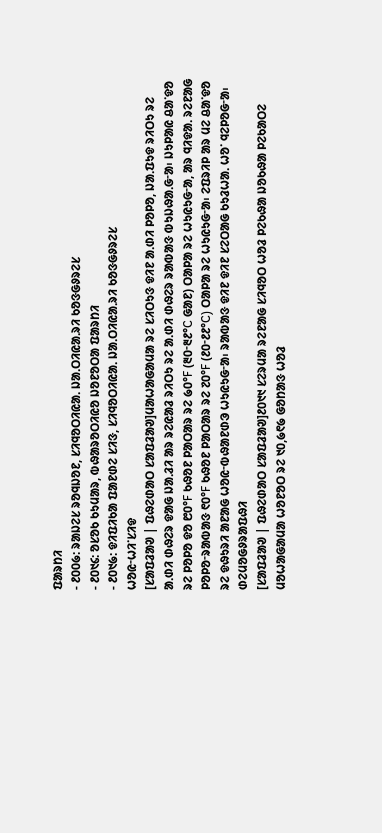ᱯᱟᱨᱴᱤ
- ᱒᱐᱐᱙: ᱨᱟᱡᱮᱥ ᱨᱚᱧᱡᱚᱱ, ᱥᱤᱧᱚᱛᱤᱭᱟᱹ ᱡᱟᱹᱛᱤᱭᱟᱹᱨᱤ ᱠᱚᱝᱜᱽᱨᱮᱥ
- ᱒᱐᱑᱔: ᱚᱥᱚᱠ ᱠᱩᱢᱟᱨ, ᱵᱷᱟᱨᱚᱛᱤᱭᱚ ᱡᱚᱱᱚᱛᱟ ᱯᱟᱨᱴᱤ
- ᱒᱐᱑᱙: ᱫᱤᱯᱤᱠᱟ ᱯᱟᱱᱰᱮ ᱥᱤᱝ, ᱥᱤᱧᱚᱛᱤᱭᱟᱹ ᱡᱟᱹᱛᱤᱭᱟᱹᱨᱤ ᱠᱚᱝᱜᱽᱨᱮᱥ
ᱦᱚᱭᱼᱦᱤᱸᱥᱤᱫ
[ᱥᱟᱯᱲᱟᱣ | ᱯᱷᱮᱰᱟᱛ ᱥᱟᱯᱲᱟᱣ]ᱢᱟᱦᱟᱜᱟᱢᱟ ᱨᱮ ᱥᱤᱛᱩᱝ ᱫᱤᱱ ᱟᱹᱰᱤ ᱞᱚᱞᱚ, ᱡᱟᱹᱯᱩᱫ ᱨᱤᱛᱩ ᱨᱮ ᱟᱹᱰᱤ ᱰᱷᱮᱨ ᱫᱟᱜ ᱡᱟᱹᱲᱤ ᱟᱨ ᱨᱮᱭᱟᱲ ᱨᱤᱛᱩ ᱨᱮ ᱟᱹᱰᱤ ᱰᱷᱮᱨ ᱨᱟᱵᱟᱝ ᱵᱩᱡᱷᱟᱹᱜᱼᱟ᱾ ᱡᱩᱞᱟᱭ ᱪᱟᱸᱫᱚ ᱨᱮ ᱞᱚᱞᱚ ᱫᱚ ᱘᱐°F ᱠᱷᱚᱱ ᱞᱟᱛᱟᱨ ᱨᱮ ᱙᱐°F (᱓᱐ᱼ᱓᱒°C ᱜᱟᱱ) ᱛᱟᱞᱟ ᱨᱮ ᱦᱩᱭᱩᱜᱼᱟ, ᱟᱨ ᱧᱤᱫᱟᱹ ᱨᱮᱱᱟᱜ ᱞᱚᱞᱚᱼᱨᱟᱵᱟᱝ ᱖᱐°F ᱠᱷᱚᱱ ᱞᱟᱛᱟᱨ ᱨᱮ ᱗᱐°F (᱒᱐ᱼ᱒᱒°C) ᱛᱟᱞᱟ ᱨᱮ ᱦᱩᱭᱩᱜᱼᱟ᱾ ᱮᱯᱨᱤᱞ ᱟᱨ ᱢᱮ ᱪᱟᱸᱫᱚ ᱨᱮ ᱫᱷᱩᱨᱤ ᱟᱱᱟᱜ ᱦᱚᱭᱼᱵᱷᱟᱱᱰᱳ ᱦᱩᱭᱩᱜᱼᱟ᱾ ᱨᱟᱵᱟᱝ ᱫᱤᱱ ᱫᱤᱱ ᱥᱮᱛᱟᱜ ᱠᱩᱲᱦᱟᱹ ᱦᱚᱸ ᱧᱮᱞᱚᱜᱼᱟ᱾
ᱰᱮᱢᱚᱜᱽᱨᱟᱯᱷᱤ
[ᱥᱟᱯᱲᱟᱣ | ᱯᱷᱮᱰᱟᱛ ᱥᱟᱯᱲᱟᱣ]᱒᱐᱑᱑ ᱥᱮᱨᱢᱟ ᱨᱮᱱᱟᱜ ᱥᱤᱧᱚᱛ ᱦᱚᱲ ᱞᱮᱠᱷᱟ ᱡᱚᱠᱷᱟ ᱞᱮᱠᱟᱛᱮ ᱢᱚᱦᱟᱜᱟᱢᱟ ᱦᱚᱱᱚᱛ ᱨᱮ ᱑᱐,᱙᱖᱙ ᱜᱚᱴᱟᱝ ᱦᱚᱲ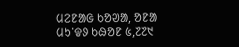ᱢᱮᱱᱟᱜ ᱠᱚᱣᱟ, ᱚᱱᱟ ᱢᱩᱸᱫᱽ ᱠᱷᱚᱱ ᱕,᱗᱗᱑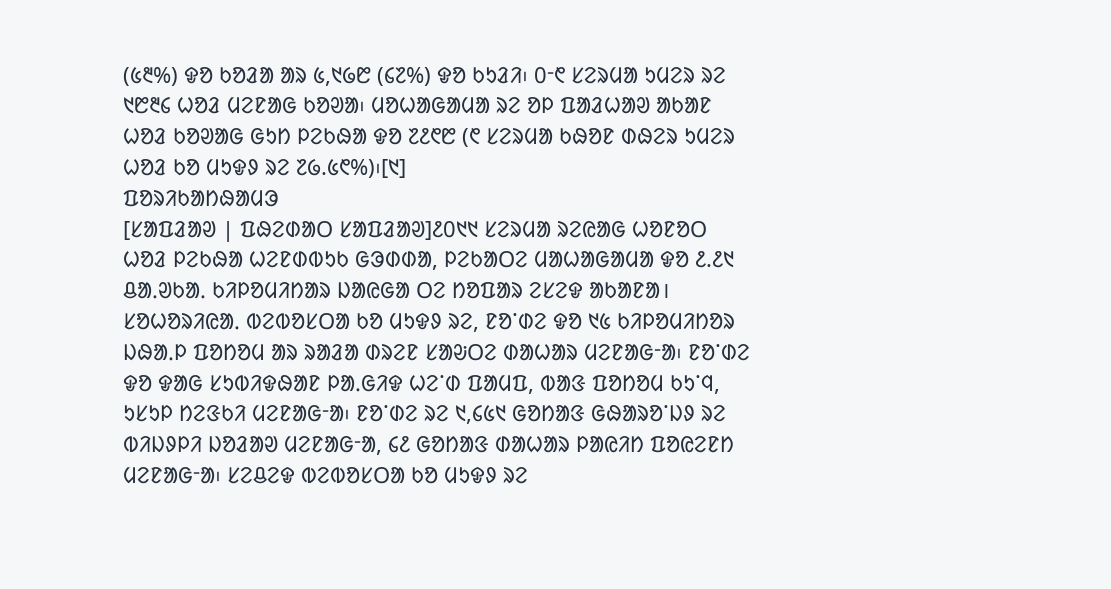(᱕᱓%) ᱫᱚ ᱠᱚᱲᱟ ᱟᱨ ᱕,᱑᱙᱘ (᱔᱗%) ᱫᱚ ᱠᱩᱲᱤ᱾ ᱐ᱼ᱖ ᱥᱮᱨᱢᱟ ᱩᱢᱮᱨ ᱨᱮ ᱑᱘᱓᱔ ᱦᱚᱲ ᱢᱮᱱᱟᱜ ᱠᱚᱣᱟ᱾ ᱢᱚᱦᱟᱜᱟᱢᱟ ᱨᱮ ᱚᱞ ᱯᱟᱲᱦᱟᱣ ᱟᱠᱟᱱ ᱦᱚᱲ ᱠᱚᱣᱟᱜ ᱜᱩᱴ ᱞᱮᱠᱷᱟ ᱫᱚ ᱗᱒᱖᱘ (᱖ ᱥᱮᱨᱢᱟ ᱠᱷᱚᱱ ᱰᱷᱮᱨ ᱩᱢᱮᱨ ᱦᱚᱲ ᱠᱚ ᱢᱩᱫᱽ ᱨᱮ ᱗᱙.᱕᱖%)᱾[᱑]
ᱯᱚᱨᱤᱠᱟᱴᱷᱟᱢᱳ
[ᱥᱟᱯᱲᱟᱣ | ᱯᱷᱮᱰᱟᱛ ᱥᱟᱯᱲᱟᱣ]᱒᱐᱑᱑ ᱥᱮᱨᱢᱟ ᱨᱮᱭᱟᱜ ᱦᱚᱱᱚᱛ ᱦᱚᱲ ᱞᱮᱠᱷᱟ ᱦᱮᱱᱰᱵᱩᱠ ᱜᱳᱰᱰᱟ, ᱞᱮᱠᱟᱛᱮ ᱢᱟᱦᱟᱜᱟᱢᱟ ᱫᱚ ᱒.᱒᱑ ᱪᱟᱹᱣᱠᱟᱹ ᱠᱤᱞᱚᱢᱤᱴᱟᱨ ᱡᱟᱭᱜᱟ ᱛᱮ ᱴᱚᱯᱟᱨ ᱮᱥᱮᱫ ᱟᱠᱟᱱᱟ। ᱥᱚᱦᱚᱨᱤᱭᱟᱹ ᱵᱮᱵᱚᱥᱛᱟ ᱠᱚ ᱢᱩᱫᱽ ᱨᱮ, ᱱᱚᱸᱰᱮ ᱫᱚ ᱑᱕ ᱠᱤᱞᱚᱢᱤᱴᱚᱨ ᱡᱷᱟᱹᱞ ᱯᱚᱴᱚᱢ ᱟᱨ ᱨᱟᱲᱟ ᱰᱨᱮᱱ ᱥᱟᱶᱛᱮ ᱰᱟᱦᱟᱨ ᱢᱮᱱᱟᱜᱼᱟ᱾ ᱱᱚᱸᱰᱮ ᱫᱚ ᱫᱟᱜ ᱥᱩᱵᱤᱫᱷᱟᱱ ᱞᱟᱹᱜᱤᱫ ᱦᱮᱸᱰ ᱯᱟᱢᱯ, ᱵᱟᱝ ᱯᱚᱴᱚᱢ ᱠᱩᱸᱧ, ᱩᱥᱩᱞ ᱴᱮᱝᱠᱤ ᱢᱮᱱᱟᱜᱼᱟ᱾ ᱱᱚᱸᱰᱮ ᱨᱮ ᱑,᱔᱕᱑ ᱜᱚᱴᱟᱝ ᱜᱷᱟᱨᱚᱸᱡᱽ ᱨᱮ ᱵᱤᱡᱽᱞᱤ ᱡᱚᱲᱟᱣ ᱢᱮᱱᱟᱜᱼᱟ, ᱔᱒ ᱜᱚᱴᱟᱝ ᱰᱟᱦᱟᱨ ᱞᱟᱭᱤᱴ ᱯᱚᱭᱮᱱᱴ ᱢᱮᱱᱟᱜᱼᱟ᱾ ᱥᱮᱪᱮᱫ ᱵᱮᱵᱚᱥᱛᱟ ᱠᱚ ᱢᱩᱫᱽ ᱨᱮ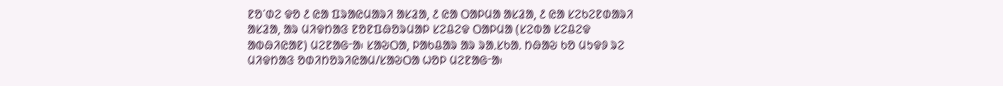ᱱᱚᱸᱰᱮ ᱫᱚ ᱒ ᱭᱟ ᱯᱨᱟᱭᱢᱟᱨᱤ ᱟᱥᱲᱟ, ᱒ ᱭᱟ ᱛᱟᱞᱢᱟ ᱟᱥᱲᱟ, ᱒ ᱭᱟ ᱥᱮᱠᱮᱱᱰᱟᱨᱤ ᱟᱥᱲᱟ, ᱟᱨ ᱢᱤᱫᱴᱟᱝ ᱱᱚᱱᱯᱷᱚᱨᱢᱟᱞ ᱥᱮᱪᱮᱫ ᱛᱟᱞᱢᱟ (ᱥᱮᱵᱟ ᱥᱮᱪᱮᱫ ᱟᱵᱷᱤᱭᱟᱱ) ᱢᱮᱱᱟᱜᱼᱟ᱾ ᱥᱟᱶᱛᱟ, ᱞᱟᱠᱪᱟᱨ ᱟᱨ ᱨᱟᱹᱥᱠᱟᱹ ᱴᱷᱟᱶ ᱠᱚ ᱢᱩᱫᱽ ᱨᱮ ᱢᱤᱫᱴᱟᱝ ᱚᱰᱤᱴᱚᱨᱤᱭᱟᱢ/ᱥᱟᱶᱛᱟ ᱦᱚᱞ ᱢᱮᱱᱟᱜᱼᱟ᱾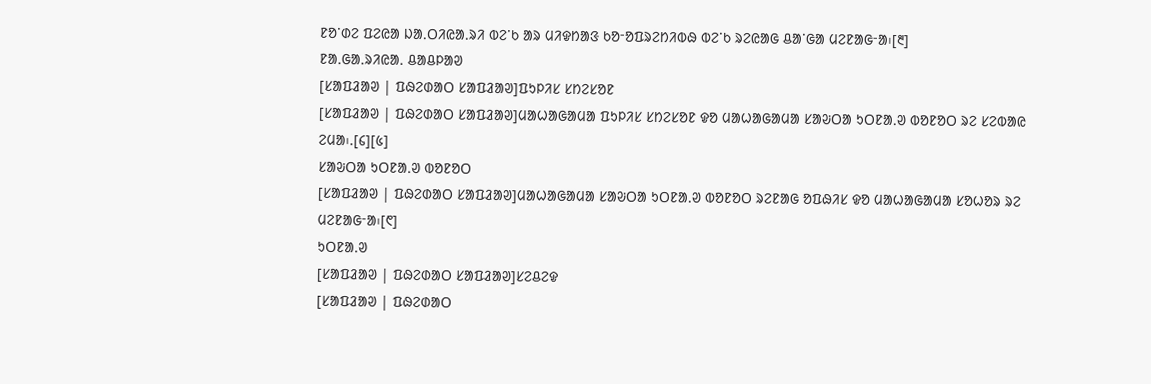ᱱᱚᱸᱰᱮ ᱯᱮᱭᱟ ᱡᱟᱹᱛᱤᱭᱟᱹᱨᱤ ᱵᱮᱸᱠ ᱟᱨ ᱢᱤᱫᱴᱟᱝ ᱠᱚᱼᱚᱯᱨᱮᱴᱤᱵᱷ ᱵᱮᱸᱠ ᱨᱮᱭᱟᱜ ᱪᱟᱸᱜᱟ ᱢᱮᱱᱟᱜᱼᱟ᱾[᱓]
ᱱᱟᱹᱜᱟᱹᱨᱤᱭᱟᱹ ᱪᱟᱪᱞᱟᱣ
[ᱥᱟᱯᱲᱟᱣ | ᱯᱷᱮᱰᱟᱛ ᱥᱟᱯᱲᱟᱣ]ᱯᱩᱞᱤᱥ ᱥᱴᱮᱥᱚᱱ
[ᱥᱟᱯᱲᱟᱣ | ᱯᱷᱮᱰᱟᱛ ᱥᱟᱯᱲᱟᱣ]ᱢᱟᱦᱟᱜᱟᱢᱟ ᱯᱩᱞᱤᱥ ᱥᱴᱮᱥᱚᱱ ᱫᱚ ᱢᱟᱦᱟᱜᱟᱢᱟ ᱥᱟᱶᱛᱟ ᱩᱛᱱᱟᱹᱣ ᱵᱚᱱᱚᱛ ᱨᱮ ᱥᱮᱵᱟᱭ ᱮᱢᱟ᱾.[᱔][᱕]
ᱥᱟᱶᱛᱟ ᱩᱛᱱᱟᱹᱣ ᱵᱚᱱᱚᱛ
[ᱥᱟᱯᱲᱟᱣ | ᱯᱷᱮᱰᱟᱛ ᱥᱟᱯᱲᱟᱣ]ᱢᱟᱦᱟᱜᱟᱢᱟ ᱥᱟᱶᱛᱟ ᱩᱛᱱᱟᱹᱣ ᱵᱚᱱᱚᱛ ᱨᱮᱱᱟᱜ ᱚᱯᱷᱤᱥ ᱫᱚ ᱢᱟᱦᱟᱜᱟᱢᱟ ᱥᱚᱦᱚᱨ ᱨᱮ ᱢᱮᱱᱟᱜᱼᱟ᱾[᱖]
ᱩᱛᱱᱟᱹᱣ
[ᱥᱟᱯᱲᱟᱣ | ᱯᱷᱮᱰᱟᱛ ᱥᱟᱯᱲᱟᱣ]ᱥᱮᱪᱮᱫ
[ᱥᱟᱯᱲᱟᱣ | ᱯᱷᱮᱰᱟᱛ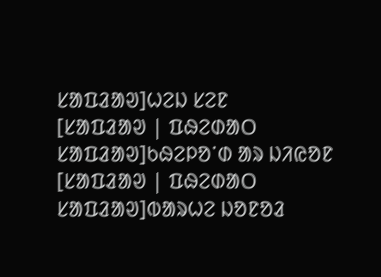ᱥᱟᱯᱲᱟᱣ]ᱦᱮᱡ ᱥᱮᱱ
[ᱥᱟᱯᱲᱟᱣ | ᱯᱷᱮᱰᱟᱛ ᱥᱟᱯᱲᱟᱣ]ᱠᱷᱮᱞᱚᱸᱰ ᱟᱨ ᱡᱤᱭᱚᱱ
[ᱥᱟᱯᱲᱟᱣ | ᱯᱷᱮᱰᱟᱛ ᱥᱟᱯᱲᱟᱣ]ᱵᱟᱨᱦᱮ ᱡᱚᱱᱚᱲ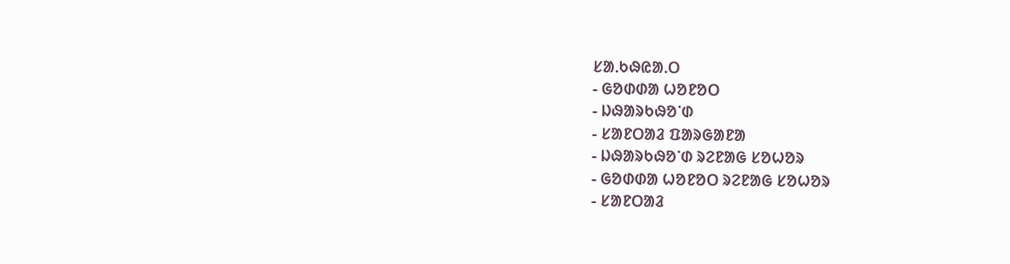ᱥᱟᱹᱠᱷᱭᱟᱹᱛ
- ᱜᱚᱰᱰᱟ ᱦᱚᱱᱚᱛ
- ᱡᱷᱟᱨᱠᱷᱚᱸᱰ
- ᱥᱟᱱᱛᱟᱲ ᱯᱟᱨᱜᱟᱱᱟ
- ᱡᱷᱟᱨᱠᱷᱚᱸᱰ ᱨᱮᱱᱟᱜ ᱥᱚᱦᱚᱨ
- ᱜᱚᱰᱰᱟ ᱦᱚᱱᱚᱛ ᱨᱮᱱᱟᱜ ᱥᱚᱦᱚᱨ
- ᱥᱟᱱᱛᱟᱲ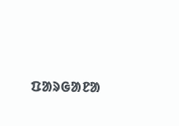ᱯᱟᱨᱜᱟᱱᱟ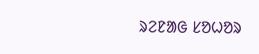ᱨᱮᱱᱟᱜ ᱥᱚᱦᱚᱨ